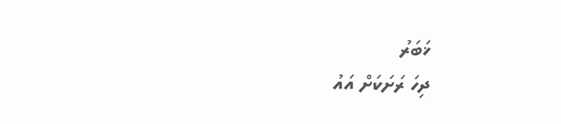ޚަބަރު
ދިހަ ރަށަކަށް އައު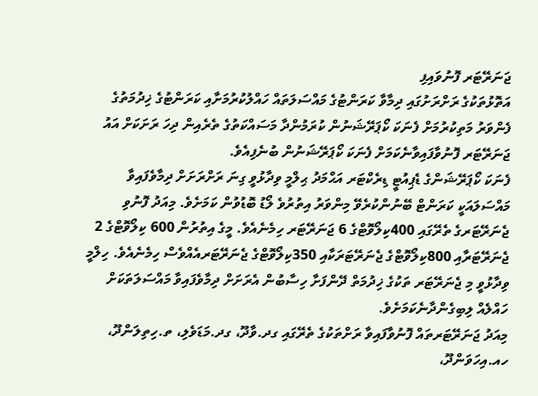ޖަނަރޭޓަރ ފޮނުވައިފި
އަތޮޅުތަކުގެ ރަށްރަށުގައި ދިމާވާ ކަރަންޓުގެ މައްސަލަތައް ހައްލުކުރުމަށާއި ކަރަންޓުގެ ޚިދުމަތުގެ ފެންވަރު މަތިކުރުމަށް ފެނަކަ ކޯޕަރޭޝަނުން ކުރަމުންދާ މަސައްކަތުގެ ތެރެއިން ދިހަ ރަށަކަށް އައު ޖަނަރޭޓަރ ފޮނުވާފައިވާނެކަމަށް ފެނަކަ ކޯޕަރޭޝަނުން ބުނެފިއެވެ.
ފެނަކަ ކޯޕަރޭޝަންގެ ޑެޕިއުޓީ ޑިރެކްޓަރ އަޙްމަދު ޙިލްމީ ވިދާޅުވީ ގިނަ ރަށްރަށަށް ދިމާވެފައިވާ މައްސަލައަކީ ކަރަންޓް ބޭނުންކުރެވޭ މިންވަރު އިތުރުވެ ލޯޑު ބޮޑުވުން ކަމަށެވެ. މިއަދު ފޮނުވި ޖެނަރޭޓަރގެ ތެރޭގައި 400ކިލޯވޮޓްގެ 6 ޖަނަރޭޓަރ ހިމެނެއެވެ. މީގެ އިތުރުން 600 ކިލޯވޮޓްގެ 2 ޖެނަރޭޓަރާއި 800ކިލޯވޮޓްގެ ޖެނަރޭޓަރަކާއި 350ކިލޯވޮޓްގެ ޖެނަރޭޓަރއެއްވެސް ހިމެނެއެވެ. ހިލްމީ ވިދާޅުވީ މި ޖެނަރޭޓަރ ތަކުގެ ޚިދުމަތް ދޭންފަށާ ހިސާބުން އެރަށަށް ދިމާވެފައިވާ މައްސަލަތަކަށް ހައްލެއް ލިބިގެންދާނެކަމަށެވެ.
މިއަދު ޖަނަރޭޓަރތައް ފޮނުވާފައިވާ ރަށްތަކުގެ ތެރޭގައި ގދ.ވާދޫ، ގދ.މަޑަވެލި، ތ.ހިތިލަންދޫ، ހއ.އިހަވަންދޫ،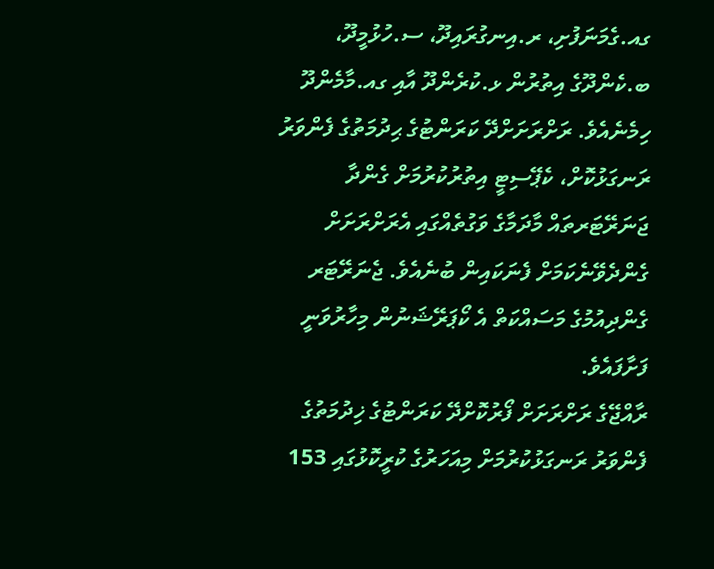ގއ.ގެމަނަފުށި، ރ.އިނގުރައިދޫ، ސ.ހުޅުމީދޫ، ބ.ކެންދޫގެ އިތުރުން ޅ.ކުރެންދޫ އާއި ގއ.މާމެންދޫ ހިމެނެއެވެ. ރަށްރަށަށްދޭ ކަރަންޓުގެ ޙިދުމަތުގެ ފެންވަރު ރަނގަޅުކޮށް، ކެޕޭސިޓީ އިތުރުކުރުމަށް ގެންދާ ޖަނަރޭޓަރތައް މާދަމާގެ ވަގުތެއްގައި އެރަށްރަށަށް ގެންދެވޭނެކަމަށް ފެނަކައިން ބުނެއެވެ. ޖެނަރޭޓަރ ގެންދިއުމުގެ މަސައްކަތް އެ ކޯޕަރޭޝަނުން މިހާރުވަނީ ފަށާފައެވެ.
ރާއްޖޭގެ ރަށްރަށަށް ފޯރުކޮށްދޭ ކަރަންޓުގެ ޚިދުމަތުގެ ފެންވަރު ރަނގަޅުކުރުމަށް މިއަހަރުގެ ކުރީކޮޅުގައި 153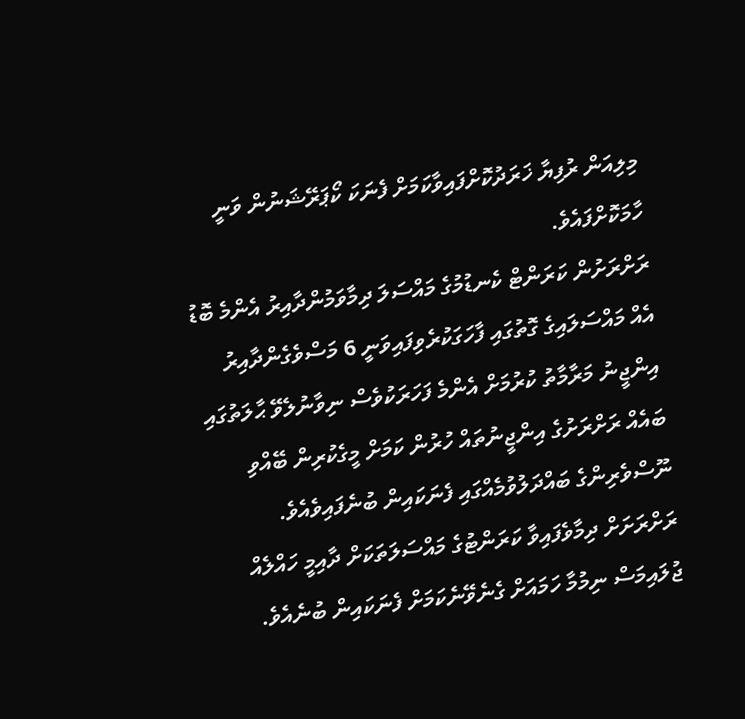މިލިއަން ރުފިޔާ ޚަރަދުކޮށްފައިވާކަމަށް ފެނަކަ ކޯޕަރޭޝަނުން ވަނީ ހާމަކޮށްފައެވެ.
ރަށްރަށުން ކަރަންޓް ކެނޑުމުގެ މައްސަލަ ދިމާވަމުންދާއިރު އެންމެ ބޮޑު އެއް މައްސަލައިގެ ގޮތުގައި ފާހަގަކުރެވިފައިވަނީ 6 މަސްވެގެންދާއިރު އިންޖީނު މަރާމާތު ކުރުމަށް އެންމެ ފަހަރަކުވެސް ނިވާނުލެވޭ ޙާލަތުގައި ބައެއް ރަށްރަށުގެ އިންޖީނުތައް ހުރުން ކަމަށް މީގެކުރިން ބޭއްވި ނޫސްވެރިންގެ ބައްދަލުވުމެއްގައި ފެނަކައިން ބުނެފައިވެއެވެ.
ރަށްރަށަށް ދިމާވެފައިވާ ކަރަންޓުގެ މައްސަލަތަކަށް ދާއިމީ ހައްލެއް ޖުލައިމަސް ނިމުމާ ހަމައަށް ގެނެވޭނެކަމަށް ފެނަކައިން ބުނެއެވެ.